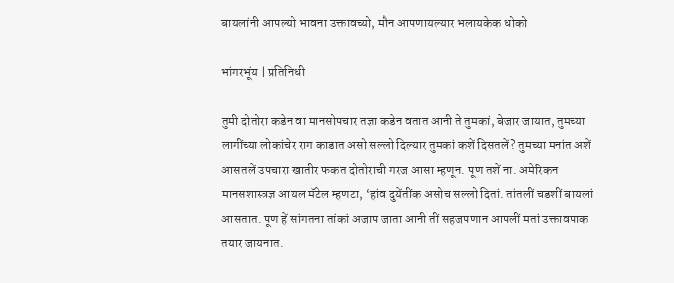बायलांनी आपल्यो भावना उक्तावच्यो, मौन आपणायल्यार भलायकेक धोको

भांगरभूंय | प्रतिनिधी

तुमी दोतोरा कडेन वा मानसोपचार तज्ञा कडेन वतात आनी ते तुमकां, बेजार जायात, तुमच्या लागींच्या लोकांचेर राग काडात असो सल्लो दिल्यार तुमकां कशें दिसतलें? तुमच्या मनांत अशें आसतलें उपचारा खातीर फकत दोतोराची गरज आसा म्हणून. पूण तशें ना. अमेरिकन मानसशास्त्रज्ञ आयल मॅटेल म्हणटा, ‘हांव दुयेंतींक असोच सल्लो दितां. तांतलीं चडशीं बायलां आसतात. पूण हें सांगतना तांकां अजाप जाता आनी तीं सहजपणान आपलीं मतां उक्तावपाक तयार जायनात.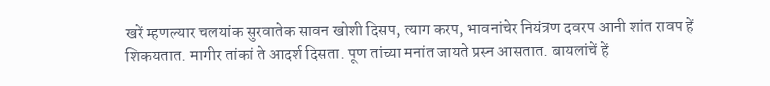खरें म्हणल्यार चलयांक सुरवातेक सावन खोशी दिसप, त्याग करप, भावनांचेर नियंत्रण दवरप आनी शांत रावप हें शिकयतात. मागीर तांकां ते आदर्श दिसता. पूण तांच्या मनांत जायते प्रस्न आसतात. बायलांचें हें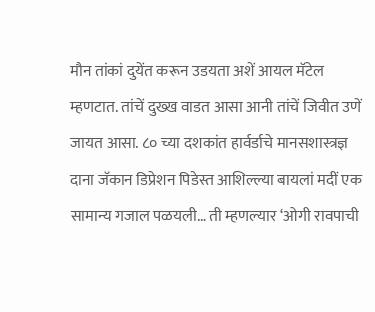मौन तांकां दुयेंत करून उडयता अशें आयल मॅटेल म्हणटात. तांचें दुख्ख वाडत आसा आनी तांचें जिवीत उणें जायत आसा. ८० च्या दशकांत हार्वर्डाचे मानसशास्त्रज्ञ दाना जॅकान डिप्रेशन पिडेस्त आशिल्ल्या बायलां मदीं एक सामान्य गजाल पळयली… ती म्हणल्यार ‘ओगी रावपाची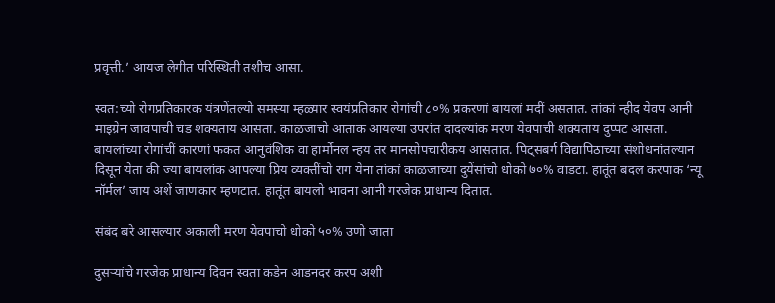प्रवृत्ती.’ आयज लेगीत परिस्थिती तशीच आसा.

स्वत:च्यो रोगप्रतिकारक यंत्रणेंतल्यो समस्या म्हळ्यार स्वयंप्रतिकार रोगांची ८०% प्रकरणां बायलां मदीं असतात. तांकां न्हीद येवप आनी माइग्रेन जावपाची चड शक्यताय आसता. काळजाचो आताक आयल्या उपरांत दादल्यांक मरण येवपाची शक्यताय दुप्पट आसता. बायलांच्या रोगांचीं कारणां फकत आनुवंशिक वा हार्मोनल न्हय तर मानसोपचारीकय आसतात. पिट्सबर्ग विद्यापिठाच्या संशोधनांतल्यान दिसून येता की ज्या बायलांक आपल्या प्रिय व्यक्तींचो राग येना तांकां काळजाच्या दुयेंसांचो धोको ७०% वाडटा. हातूंत बदल करपाक ‘न्यू नॉर्मल’ जाय अशें जाणकार म्हणटात. हातूंत बायलो भावना आनी गरजेक प्राधान्य दितात.

संबंद बरे आसल्यार अकाली मरण येवपाचो धोको ५०% उणो जाता

दुसर्‍यांचे गरजेक प्राधान्य दिवन स्वता कडेन आडनदर करप अशी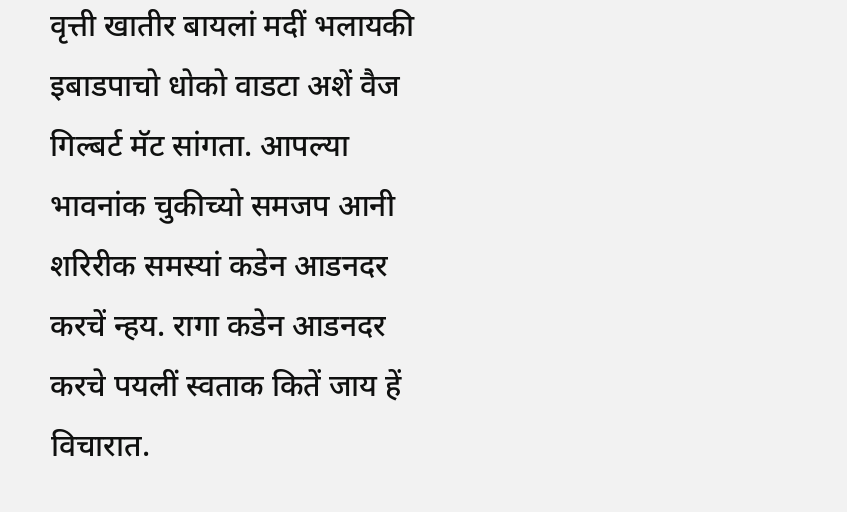वृत्ती खातीर बायलां मदीं भलायकी इबाडपाचो धोको वाडटा अशें वैज गिल्बर्ट मॅट सांगता. आपल्या भावनांक चुकीच्यो समजप आनी शरिरीक समस्यां कडेन आडनदर करचें न्हय. रागा कडेन आडनदर करचे पयलीं स्वताक कितें जाय हें विचारात.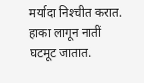मर्यादा निश्‍चीत करात. हाका लागून नातीं घटमूट जातात.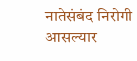नातेसंबंद निरोगी आसल्यार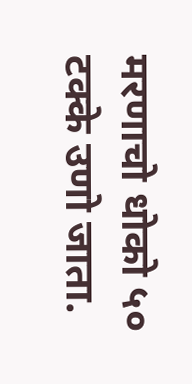मरणाचो धोको ५० टक्के उणो जाता.